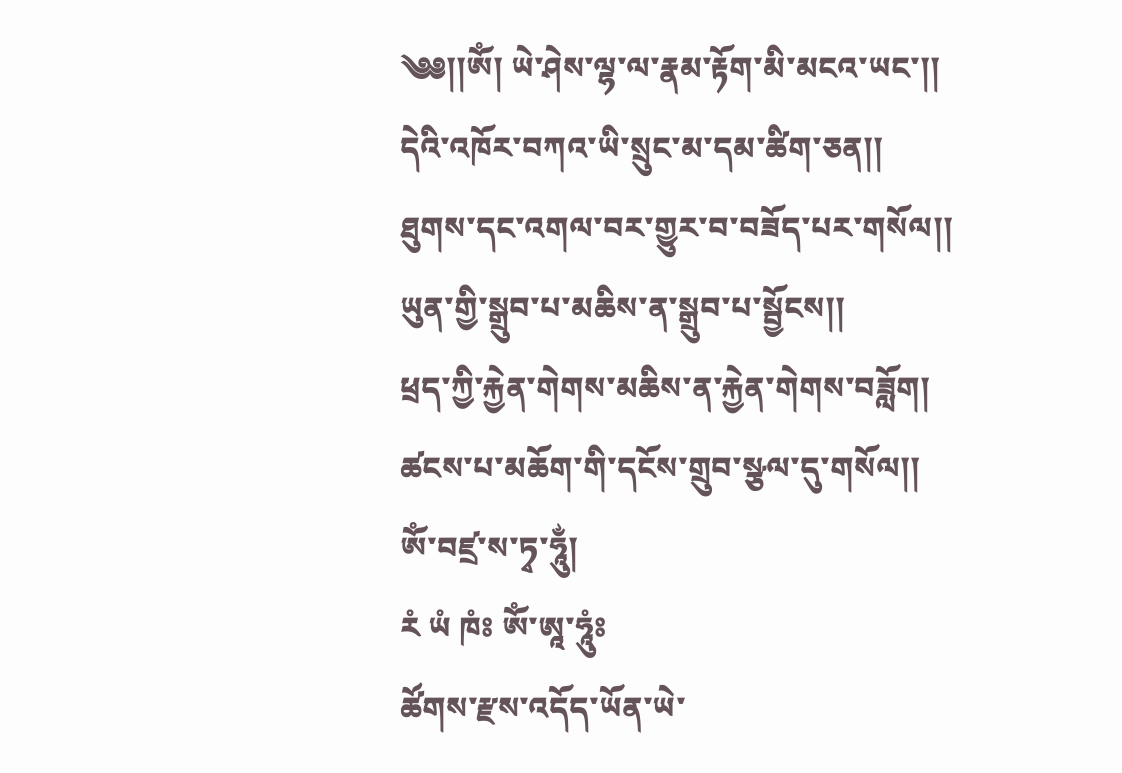༄༅།།ཨོཾ། ཡེ་ཤེས་ལྷ་ལ་རྣམ་རྟོག་མི་མངའ་ཡང་།།
དེའི་འཁོར་བཀའ་ཡི་སྲུང་མ་དམ་ཚིག་ཅན།།
ཐུགས་དང་འགལ་བར་གྱུར་བ་བཟོད་པར་གསོལ།།
ཡུན་གྱི་སྒྲུབ་པ་མཆིས་ན་སྒྲུབ་པ་སྦྱོངས།།
ཕྲད་ཀྱི་རྐྱེན་གེགས་མཆིས་ན་རྐྱེན་གེགས་བཟློག།
ཚངས་པ་མཆོག་གི་དངོས་གྲུབ་སྩལ་དུ་གསོལ།།
ཨོཾ་བཛྲ་ས་ཏྭ་ཧཱུྂ།
རཾ ཡཾ ཁཾཿ ཨོཾ་ཨཱ་ཧཱུཾཿ
ཚོགས་རྫས་འདོད་ཡོན་ཡེ་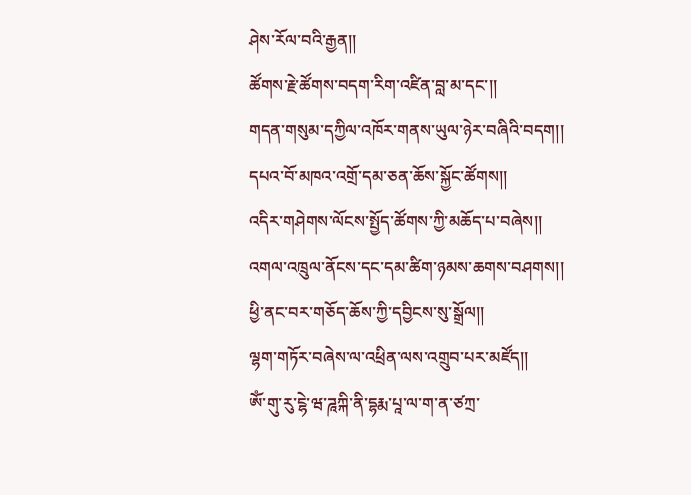ཤེས་རོལ་བའི་རྒྱན།།
ཚོགས་རྗེ་ཚོགས་བདག་རིག་འཛིན་བླ་མ་དང་།།
གདན་གསུམ་དཀྱིལ་འཁོར་གནས་ཡུལ་ཉེར་བཞིའི་བདག།།
དཔའ་བོ་མཁའ་འགྲོ་དམ་ཅན་ཆོས་སྐྱོང་ཚོགས།།
འདིར་གཤེགས་ལོངས་སྤྱོད་ཚོགས་ཀྱི་མཆོད་པ་བཞེས།།
འགལ་འཁྲུལ་ནོངས་དང་དམ་ཚིག་ཉམས་ཆགས་བཤགས།།
ཕྱི་ནང་བར་གཅོད་ཆོས་ཀྱི་དབྱིངས་སུ་སྒྲོལ།།
ལྷག་གཏོར་བཞེས་ལ་འཕྲིན་ལས་འགྲུབ་པར་མཛོད།།
ཨོཾ་གུ་རུ་ངྷེ་ཝ་ཌཱཀྐི་ནི་དྷརྨ་པཱ་ལ་ག་ན་ཙཀྲ་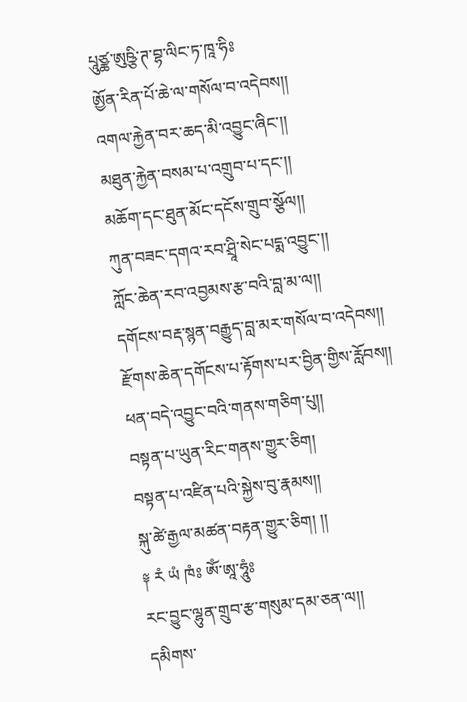པཱུཙྪ་ཨུཥྩི་ཊ་བྷ་ལིང་ཏ་ཁཱ་ཧིཿ
ཨྱོན་རིན་པོ་ཆེ་ལ་གསོལ་བ་འདེབས།།
འགལ་རྐྱེན་བར་ཆད་མི་འབྱུང་ཞིང་།།
མཐུན་རྐྱེན་བསམ་པ་འགྲུབ་པ་དང་།།
མཆོག་དང་ཐུན་མོང་དངོས་གྲུབ་སྩོལ།།
ཀུན་བཟང་དགའ་རབ་ཤྲཱི་སེང་པདྨ་འབྱུང་།།
ཀློང་ཆེན་རབ་འབྱམས་རྩ་བའི་བླ་མ་ལ།།
དགོངས་བརྡ་སྙན་བརྒྱུད་བླ་མར་གསོལ་བ་འདེབས།།
རྫོགས་ཆེན་དགོངས་པ་རྟོགས་པར་བྱིན་གྱིས་རློབས།།
ཕན་བདེ་འབྱུང་བའི་གནས་གཅིག་པུ།།
བསྟན་པ་ཡུན་རིང་གནས་གྱུར་ཅིག།
བསྟན་པ་འཛིན་པའི་སྐྱེས་བུ་རྣམས།།
སྐུ་ཚེ་རྒྱལ་མཚན་བརྟན་གྱུར་ཅིག། །།
༈ རཾ ཡཾ ཁཾཿ ཨོཾ་ཨཱ་ཧཱུཾཿ
རང་བྱུང་ལྷུན་གྲུབ་རྩ་གསུམ་དམ་ཅན་ལ།།
དམིགས་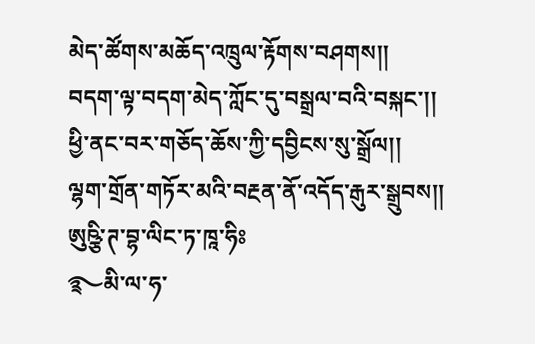མེད་ཚོགས་མཆོད་འཁྲུལ་རྟོགས་བཤགས།།
བདག་ལྟ་བདག་མེད་ཀློང་དུ་བསྒྲལ་བའི་བསྐང་།།
ཕྱི་ནང་བར་གཅོད་ཆོས་ཀྱི་དབྱིངས་སུ་སྒྲོལ།།
ལྷག་གྲོན་གཏོར་མའི་བརྔན་ནོ་འདོད་རྒུར་སྒྲུབས།།
ཨུཥྩི་ཊ་བྷ་ལིང་ཏ་ཁཱ་ཧིཿ
࿐མི་ལ་ཧ་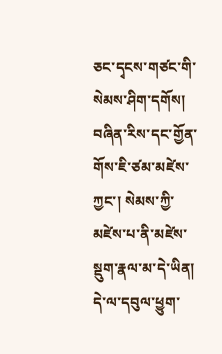ཅང་དྭངས་གཙང་གི་སེམས་ཤིག་དགོས། བཞིན་རིས་དང་གྱོན་གོས་ཇི་ཙམ་མཛེས་ཀྱང་། སེམས་ཀྱི་མཛེས་པ་ནི་མཛེས་སྡུག་རྣལ་མ་དེ་ཡིན། དེ་ལ་དབུལ་ཕྱུག་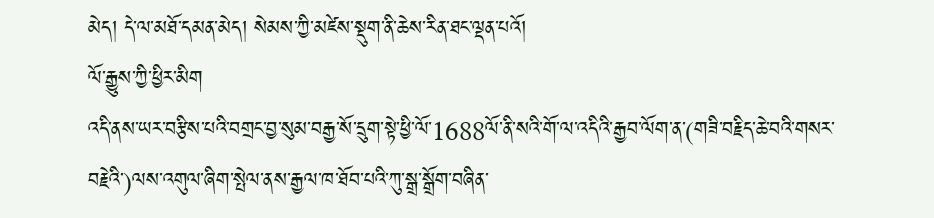མེད། དེ་ལ་མཐོ་དམན་མེད། སེམས་ཀྱི་མཛེས་སྡུག་ནི་ཆེས་རིན་ཐང་ལྡན་པའོ།
ལོ་རྒྱུས་ཀྱི་ཕྱིར་མིག
འདི་ནས་ཡར་བརྩིས་པའི་བགྲང་བྱ་སུམ་བརྒྱ་སོ་དྲུག་སྟེ་ཕྱི་ལོ་1688ལོ་ནི་སའི་གོ་ལ་འདིའི་རྒྱབ་ལོག་ན་(གཟི་བརྗིད་ཆེ་བའི་གསར་བརྗེའི་)ལས་འགུལ་ཞིག་སྤེལ་ནས་རྒྱལ་ཁ་ཐོབ་པའི་ཀུ་སྒྲ་སྒྲོག་བཞིན་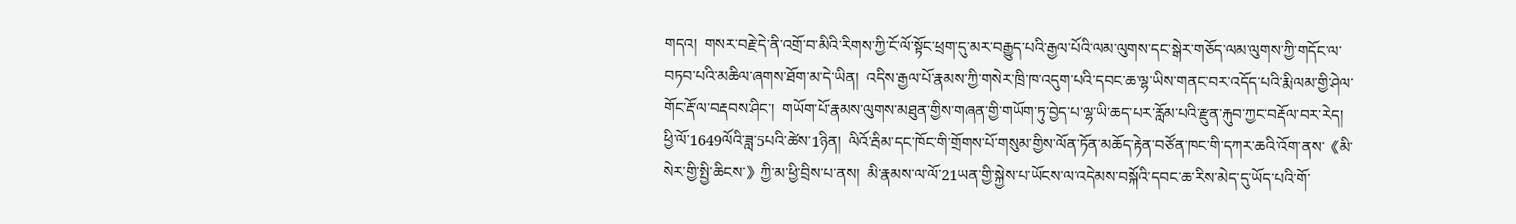གདའ།  གསར་བརྗེ་དེ་ནི་འགྲོ་བ་མིའི་རིགས་ཀྱི་ངོ་ལོ་སྟོང་ཕྲག་དུ་མར་བརྒྱུད་པའི་རྒྱལ་པོའི་ལམ་ལུགས་དང་སྒེར་གཅོད་ལམ་ལུགས་ཀྱི་གདོང་ལ་བཏབ་པའི་མཆིལ་ཞགས་ཐོག་མ་དེ་ཡིན།  འདིས་རྒྱལ་པོ་རྣམས་ཀྱི་གསེར་ཁྲི་ཁ་འདུག་པའི་དབང་ཆ་ལྷ་ཡིས་གནང་བར་འདོད་པའི་རྨི་ལམ་གྱི་ཤེལ་གོང་རྡོ་ལ་བརྡབས་ཤིང་།  གཡོག་པོ་རྣམས་ལུགས་མཐུན་གྱིས་གཞན་གྱི་གཡོག་ཏུ་བྱེད་པ་ལྷ་ཡི་ཆད་པར་རློམ་པའི་རྫུན་རྐུབ་ཀྱང་བརྡོལ་བར་རེད།
ཕྱི་ལོ་1649ལོའི་ཟླ་5པའི་ཚེས་1ཉིན།  ལིའོ་རྦིམ་དང་ཁོང་གི་གྲོགས་པོ་གསུམ་གྱིས་ལོན་ཏོན་མཆོད་རྟེན་བཙོན་ཁང་གི་དཀར་ཆའི་འོག་ནས་《མི་སེར་གྱི་སྤྱི་ཆིངས་》ཀྱི་མ་ཕྱི་བྲིས་པ་ནས།  མི་རྣམས་ལ་ལོ་21ཡན་གྱི་སྐྱེས་པ་ཡོངས་ལ་འདེམས་བསྐོའི་དབང་ཆ་རིས་མེད་དུ་ཡོད་པའི་གོ་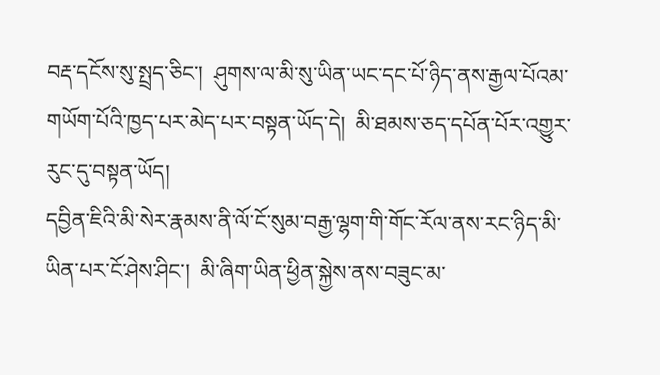བརྡ་དངོས་སུ་སྤྲད་ཅིང་།  ཤུགས་ལ་མི་སུ་ཡིན་ཡང་དང་པོ་ཉིད་ནས་རྒྱལ་པོའམ་གཡོག་པོའི་ཁྱད་པར་མེད་པར་བསྟན་ཡོད་དེ།  མི་ཐམས་ཅད་དཔོན་པོར་འགྱུར་རུང་དུ་བསྟན་ཡོད།
དབྱིན་ཇིའི་མི་སེར་རྣམས་ནི་ལོ་ངོ་སུམ་བརྒྱ་ལྷག་གི་གོང་རོལ་ནས་རང་ཉིད་མི་ཡིན་པར་ངོ་ཤེས་ཤིང་།  མི་ཞིག་ཡིན་ཕྱིན་སྐྱེས་ནས་བཟུང་མ་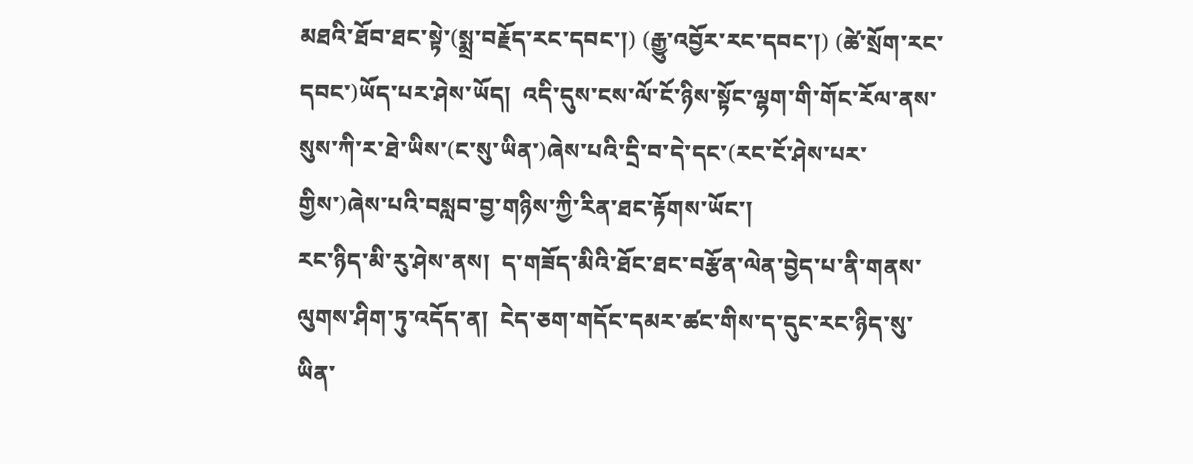མཐའི་ཐོབ་ཐང་སྟེ་(སྨྲ་བརྗོད་རང་དབང་།) (རྒྱུ་འབྱོར་རང་དབང་།) (ཚེ་སྲོག་རང་དབང་)ཡོད་པར་ཤེས་ཡོད།  འདི་དུས་ངས་ལོ་ངོ་ཉིས་སྟོང་ལྷག་གི་གོང་རོལ་ནས་སུས་ཀི་ར་ཐེ་ཡིས་(ང་སུ་ཡིན་)ཞེས་པའི་དྲི་བ་དེ་དང་(རང་ངོ་ཤེས་པར་གྱིས་)ཞེས་པའི་བསླབ་བྱ་གཉིས་ཀྱི་རིན་ཐང་རྟོགས་ཡོང་།
རང་ཉིད་མི་རུ་ཤེས་ནས།  ད་གཟོད་མིའི་ཐོང་ཐང་བརྩོན་ལེན་བྱེད་པ་ནི་གནས་ལུགས་ཤིག་ཏུ་འདོད་ན།  ངེད་ཅག་གདོང་དམར་ཚང་གིས་ད་དུང་རང་ཉིད་སུ་ཡིན་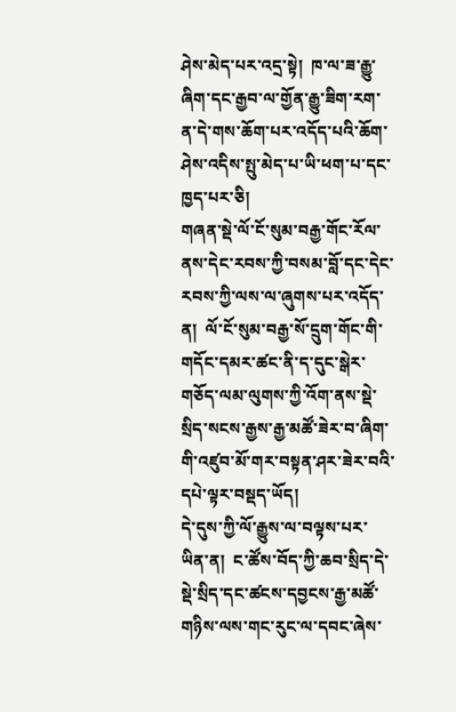ཤེས་མེད་པར་འདྲ་སྟེ།  ཁ་ལ་ཟ་རྒྱུ་ཞིག་དང་རྒྱབ་ལ་གྱོན་རྒྱུ་ཟིག་རག་ན་དེ་གས་ཆོག་པར་འདོད་པའི་ཆོག་ཤེས་འདིས་སྤུ་མེད་པ་ཡི་ཕག་པ་དང་ཁྱད་པར་ཅི།
གཞན་སྡེ་ལོ་ངོ་སུམ་བརྒྱ་གོང་རོལ་ནས་དེང་རབས་ཀྱི་བསམ་བློ་དང་དེང་རབས་ཀྱི་ལས་ལ་ཞུགས་པར་འདོད་ན།  ལོ་ངོ་སུམ་བརྒྱ་སོ་དྲུག་གོང་གི་གདོང་དམར་ཚང་ནི་ད་དུང་སྒེར་གཅོད་ལམ་ལུགས་ཀྱི་འོག་ནས་སྡེ་སྲིད་སངས་རྒྱས་རྒྱ་མཚོ་ཟེར་བ་ཞིག་གི་འཛུབ་མོ་གར་བསྟན་ཤར་ཟེར་བའི་དཔེ་ལྟར་བསྡད་ཡོད།
དེ་དུས་ཀྱི་ལོ་རྒྱུས་ལ་བལྟས་པར་ཡིན་ན།  ང་ཚོས་བོད་ཀྱི་ཆབ་སྲིད་དེ་སྡེ་སྲིད་དང་ཚངས་དབྱངས་རྒྱ་མཚོ་གཉིས་ལས་གང་རུང་ལ་དབང་ཞེས་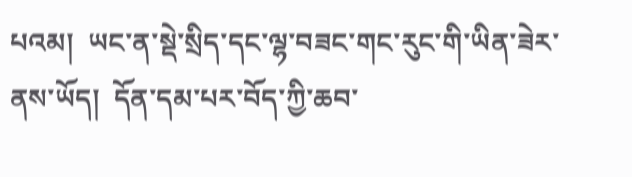པའམ།  ཡང་ན་སྡེ་སྲིད་དང་ལྷ་བཟང་གང་རུང་གི་ཡིན་ཟེར་ནས་ཡོད།  དོན་དམ་པར་བོད་ཀྱི་ཆབ་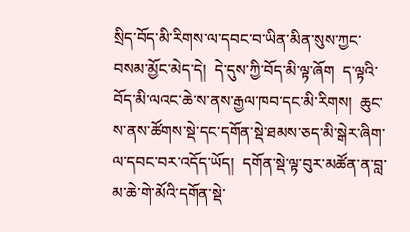སྲིད་བོད་མི་རིགས་ལ་དབང་བ་ཡིན་མིན་སུས་ཀྱང་བསམ་མྱོང་མེད་དེ།  དེ་དུས་ཀྱི་བོད་མི་ལྟ་ཞོག  ད་ལྟའི་བོད་མི་ལའང་ཆེ་ས་ནས་རྒྱལ་ཁབ་དང་མི་རིགས།  ཆུང་ས་ནས་ཚོགས་སྡེ་དང་དགོན་སྡེ་ཐམས་ཅད་མི་སྒེར་ཞིག་ལ་དབང་བར་འདོད་ཡོད།  དགོན་སྡེ་ལྟ་བུར་མཚོན་ན་བླ་མ་ཆེ་གེ་མོའི་དགོན་སྡེ་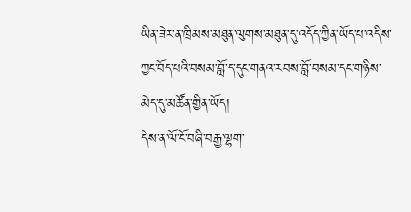ཡིན་ཟེར་ན་ཁྲིམས་མཐུན་ལུགས་མཐུན་དུ་འདོད་ཀྱིན་ཡོད་པ་འདིས་ཀྱང་བོད་པའི་བསམ་བློ་ད་དུང་གནའ་རབས་བློ་བསམ་དང་གཉིས་མེད་དུ་མཚོན་གྱིན་ཡོད།
དེས་ན་ལོ་ངོ་བཞི་བརྒྱ་ལྷག་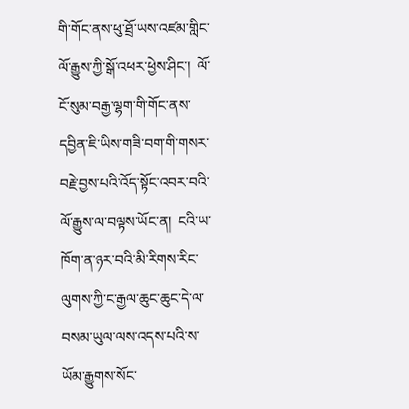གི་གོང་ནས་ཕུ་ཐྲོ་ཡས་འཛམ་གླིང་ལོ་རྒྱུས་ཀྱི་སྒོ་འཕར་ཕྱེས་ཤིང་།  ལོ་ངོ་སུམ་བརྒྱ་ལྷག་གི་གོང་ནས་དབྱིན་ཇི་ཡིས་གཟི་བག་གི་གསར་བརྗེ་བྱས་པའི་འོད་སྟོང་འབར་བའི་ལོ་རྒྱུས་ལ་བལྟས་ཡོང་ན།  ངའི་ཡ་ཁོག་ན་ཉར་བའི་མི་རིགས་རིང་ལུགས་ཀྱི་ང་རྒྱལ་ཆུང་ཆུང་དེ་ལ་བསམ་ཡུལ་ལས་འདས་པའི་ས་ཡོམ་རྒྱུགས་སོང་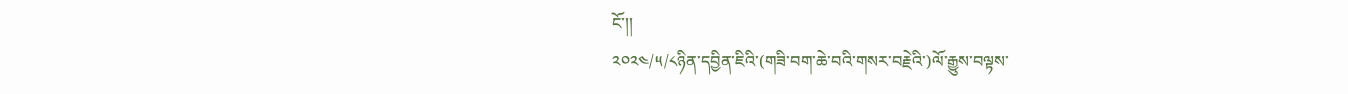ངོ་།།
༢༠༢༤/༥/༨ཉིན་དབྱིན་ཇིའི་(གཟི་བག་ཆེ་བའི་གསར་བརྗེའི་)ལོ་རྒྱུས་བལྟས་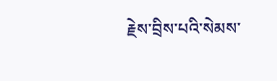རྗེས་བྲིས་པའི་སེམས་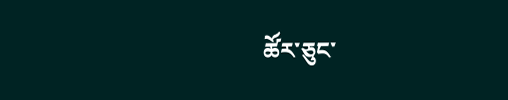ཚོར་ཅུང་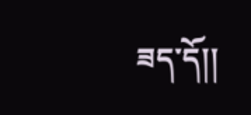ཟད་དོ།།